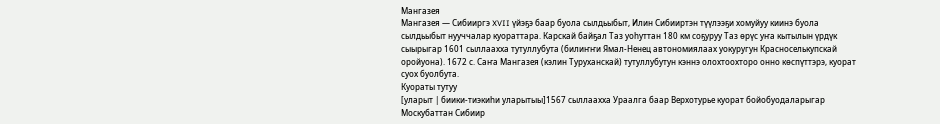Мангазея
Мангазея — Сибииргэ XVII үйэҕэ баар буола сылдьыбыт, Илин Сибииртэн түүлээҕи хомуйуу киинэ буола сылдьыбыт нууччалар куораттара. Карскай байҕал Таз уоһуттан 180 км соҕуруу Таз өрүс уҥа кытылын үрдүк сыырыгар 1601 сыллаахха тутуллубута (билиҥҥи Ямал-Ненец автономиялаах уокуругун Красноселькупскай оройуона). 1672 с. Саҥа Мангазея (кэлин Туруханскай) тутуллубутун кэннэ олохтоохторо онно көспүттэрэ, куорат суох буолбута.
Куораты тутуу
[уларыт | биики-тиэкиһи уларытыы]1567 сыллаахха Ураалга баар Верхотурье куорат бойобуодаларыгар Москубаттан Сибиир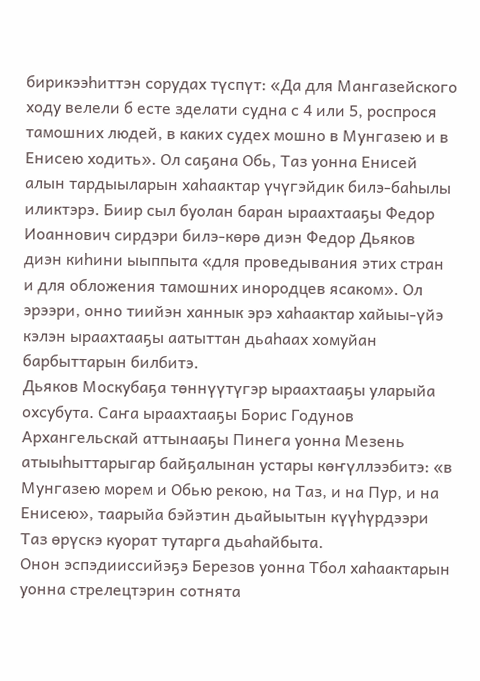бирикээһиттэн сорудах түспүт: «Да для Мангазейского ходу велели б есте зделати судна с 4 или 5, роспрося тамошних людей, в каких судех мошно в Мунгазею и в Енисею ходить». Ол саҕана Обь, Таз уонна Енисей алын тардыыларын хаһаактар үчүгэйдик билэ-баһылы иликтэрэ. Биир сыл буолан баран ыраахтааҕы Федор Иоаннович сирдэри билэ-көрө диэн Федор Дьяков диэн киһини ыыппыта «для проведывания этих стран и для обложения тамошних инородцев ясаком». Ол эрээри, онно тиийэн ханнык эрэ хаһаактар хайыы-үйэ кэлэн ыраахтааҕы аатыттан дьаһаах хомуйан барбыттарын билбитэ.
Дьяков Москубаҕа төннүүтүгэр ыраахтааҕы уларыйа охсубута. Саҥа ыраахтааҕы Борис Годунов Архангельскай аттынааҕы Пинега уонна Мезень атыыһыттарыгар байҕалынан устары көҥүллээбитэ: «в Мунгазею морем и Обью рекою, на Таз, и на Пур, и на Енисею», таарыйа бэйэтин дьайыытын күүһүрдээри Таз өрүскэ куорат тутарга дьаһайбыта.
Онон эспэдииссийэҕэ Березов уонна Тбол хаһаактарын уонна стрелецтэрин сотнята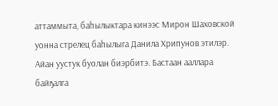аттаммыта, баһылыктара кинээс Мирон Шаховской уонна стрелец баһылыга Данила Хрипунов этилэр. Айан уустук буолан биэрбитэ. Бастаан ааллара байҕалга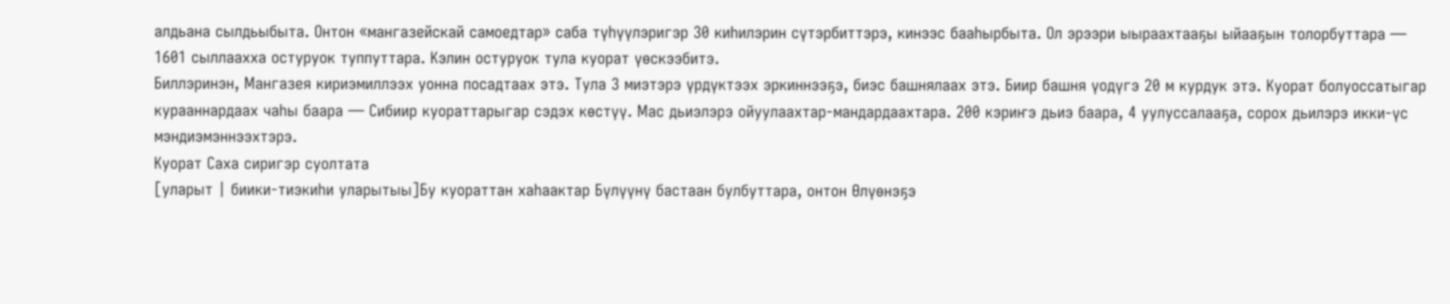алдьана сылдьыбыта. Онтон «мангазейскай самоедтар» саба түһүүлэригэр 30 киһилэрин сүтэрбиттэрэ, кинээс бааһырбыта. Ол эрээри ыыраахтааҕы ыйааҕын толорбуттара — 1601 сыллаахха остуруок туппуттара. Кэлин остуруок тула куорат үөскээбитэ.
Биллэринэн, Мангазея кириэмиллээх уонна посадтаах этэ. Тула 3 миэтэрэ үрдүктээх эркиннээҕэ, биэс башнялаах этэ. Биир башня үодүгэ 20 м курдук этэ. Куорат болуоссатыгар курааннардаах чаһы баара — Сибиир куораттарыгар сэдэх көстүү. Мас дьиэлэрэ ойуулаахтар-мандардаахтара. 200 кэриҥэ дьиэ баара, 4 уулуссалааҕа, сорох дьилэрэ икки-үс мэндиэмэннээхтэрэ.
Куорат Саха сиригэр суолтата
[уларыт | биики-тиэкиһи уларытыы]Бу куораттан хаһаактар Бүлүүнү бастаан булбуттара, онтон Өлүөнэҕэ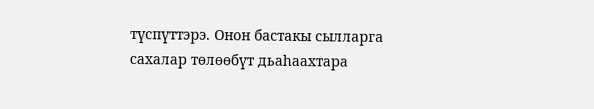түспүттэрэ. Онон бастакы сылларга сахалар төлөөбүт дьаһаахтара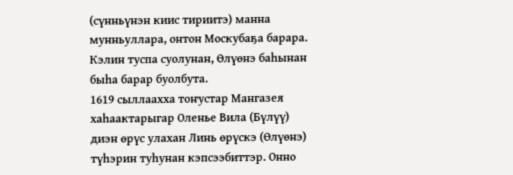(сүнньүнэн киис тириитэ) манна мунньуллара, онтон Москубаҕа барара. Кэлин туспа суолунан, Өлүөнэ баһынан быһа барар буолбута.
1619 сыллаахха тоҥустар Мангазея хаһаактарыгар Оленье Вила (Бүлүү) диэн өрүс улахан Линь өрүскэ (Өлүөнэ) түһэрин туһунан кэпсээбиттэр. Онно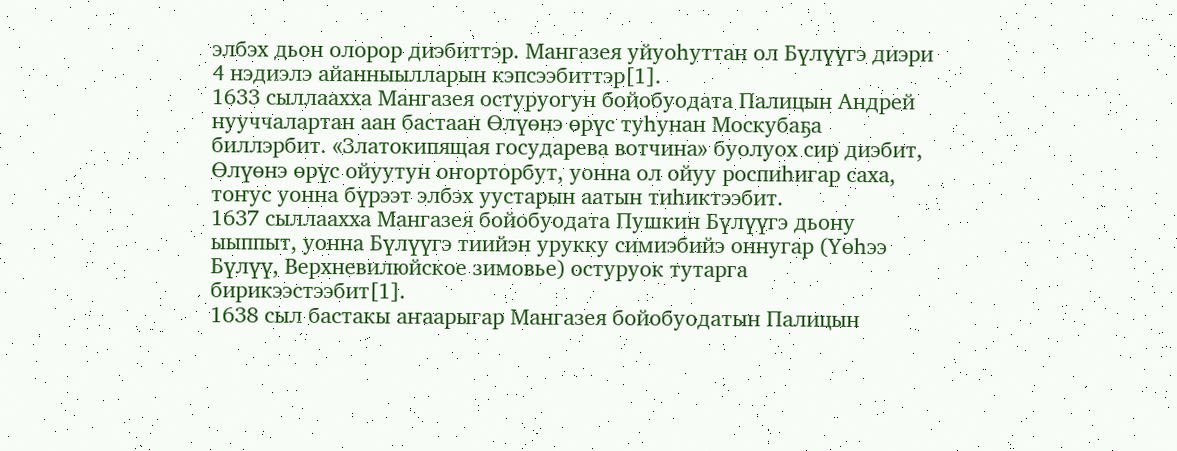элбэх дьон олорор диэбиттэр. Мангазея уйуоһуттан ол Бүлүүгэ диэри 4 нэдиэлэ айанныылларын кэпсээбиттэр[1].
1633 сыллаахха Мангазея остуруогун бойобуодата Палицын Андрей нууччалартан аан бастаан Өлүөнэ өрүс туһунан Москубаҕа биллэрбит. «Златокипящая государева вотчина» буолуох сир диэбит, Өлүөнэ өрүс ойуутун оҥорторбут, уонна ол ойуу роспиһигар саха, тоҥус уонна бүрээт элбэх уустарын аатын тиһиктээбит.
1637 сыллаахха Мангазея бойобуодата Пушкин Бүлүүгэ дьону ыыппыт, уонна Бүлүүгэ тиийэн урукку симиэбийэ оннугар (Үөһээ Бүлүү, Верхневилюйское зимовье) остуруок тутарга бирикээстээбит[1].
1638 сыл бастакы аҥаарыгар Мангазея бойобуодатын Палицын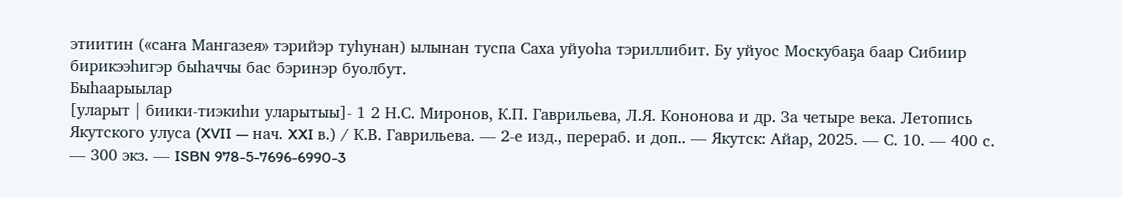этиитин («саҥа Мангазея» тэрийэр туһунан) ылынан туспа Саха уйуоһа тэриллибит. Бу уйуос Москубаҕа баар Сибиир бирикээһигэр быһаччы бас бэринэр буолбут.
Быһаарыылар
[уларыт | биики-тиэкиһи уларытыы]- 1 2 Н.С. Миронов, К.П. Гаврильева, Л.Я. Кононова и др. За четыре века. Летопись Якутского улуса (XVII — нач. XXI в.) / К.В. Гаврильева. — 2-е изд., перераб. и доп.. — Якутск: Айар, 2025. — С. 10. — 400 с. — 300 экз. — ISBN 978-5-7696-6990-3